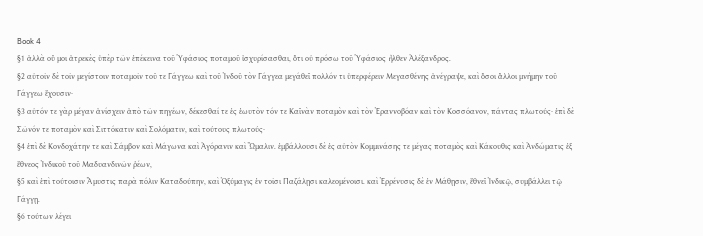Book 4
§1 ἀλλὰ οὔ μοι ἀτρεκὲς ὑπὲρ τῶν ἐπέκεινα τοῦ Ὑφάσιος ποταμοῦ ἰσχυρίσασθαι, ὅτι οὐ πρόσω τοῦ Ὑφάσιος ἦλθεν Ἀλέξανδρος.
§2 αὐτοῖν δὲ τοῖν μεγίστοιν ποταμοῖν τοῦ τε Γάγγεω καὶ τοῦ Ἰνδοῦ τὸν Γάγγεα μεγάθεϊ πολλόν τι ὑπερφέρειν Μεγασθένης ἀνέγραψε, καὶ ὅσοι ἄλλοι μνήμην τοῦ Γάγγεω ἔχουσιν·
§3 αὐτόν τε γὰρ μέγαν ἀνίσχειν ἀπὸ τῶν πηγέων, δέκεσθαί τε ἐς ἑωυτὸν τόν τε Καϊνὰν ποταμὸν καὶ τὸν Ἐραννοβόαν καὶ τὸν Κοσσόανον, πάντας πλωτούς· ἐπὶ δὲ Σῶνόν τε ποταμὸν καὶ Σιττόκατιν καὶ Σολόματιν, καὶ τούτους πλωτούς·
§4 ἐπὶ δὲ Κονδοχάτην τε καὶ Σάμβον καὶ Μάγωνα καὶ Ἀγόρανιν καὶ Ὤμαλιν. ἐμβάλλουσι δὲ ἐς αὐτὸν Κομμινάσης τε μέγας ποταμὸς καὶ Κάκουθις καὶ Ἀνδώματις ἐξ ἔθνεος Ἰνδικοῦ τοῦ Μαδυανδινῶν ῥέων,
§5 καὶ ἐπὶ τούτοισιν Ἄμυστις παρὰ πόλιν Καταδούπην, καὶ Ὀξύμαγις ἐν τοῖσι Παζάλῃσι καλεομένοισι. καὶ Ἐρρένυσις δὲ ἐν Μάθῃσιν, ἔθνεϊ Ἰνδικῷ, συμβάλλει τῷ Γάγγῃ.
§6 τούτων λέγει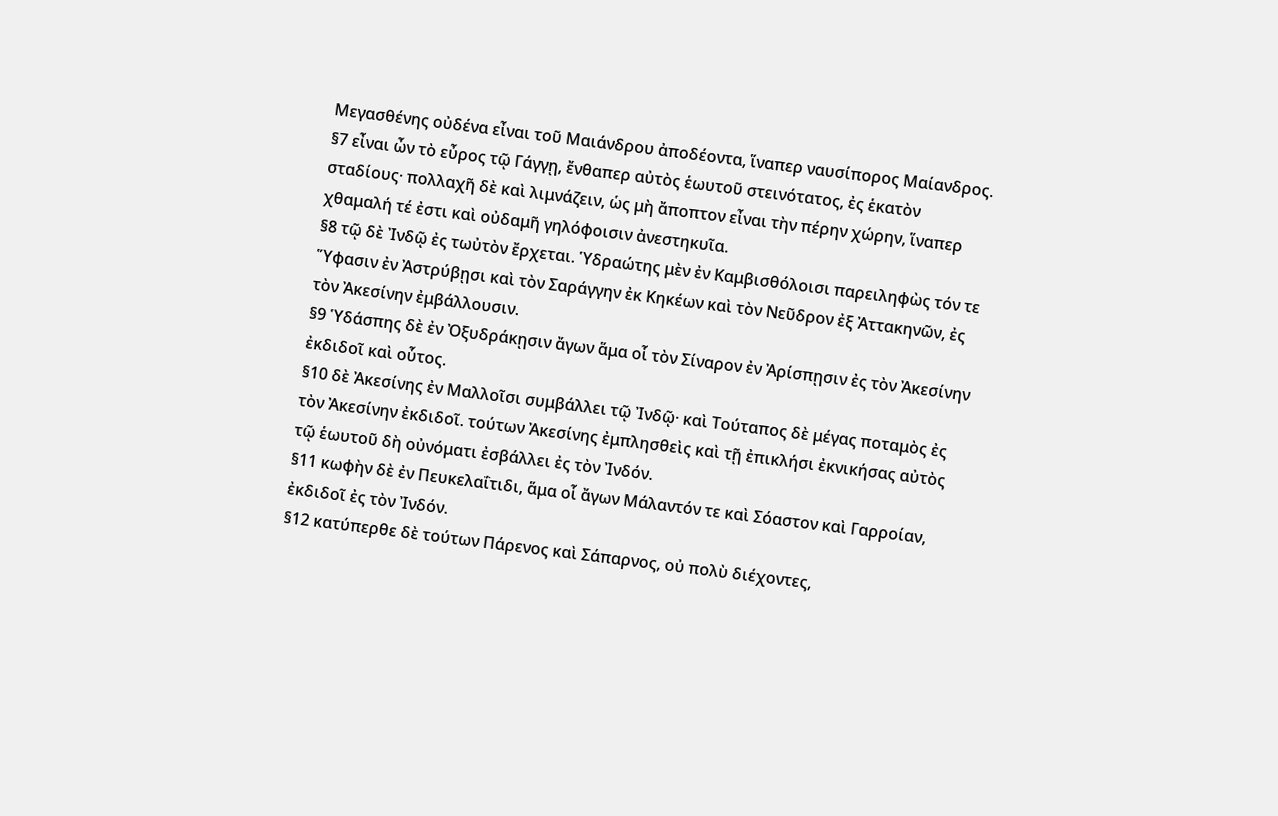Μεγασθένης οὐδένα εἶναι τοῦ Μαιάνδρου ἀποδέοντα, ἵναπερ ναυσίπορος Μαίανδρος.
§7 εἶναι ὦν τὸ εὖρος τῷ Γάγγῃ, ἔνθαπερ αὐτὸς ἑωυτοῦ στεινότατος, ἐς ἑκατὸν σταδίους· πολλαχῆ δὲ καὶ λιμνάζειν, ὡς μὴ ἄποπτον εἶναι τὴν πέρην χώρην, ἵναπερ χθαμαλή τέ ἐστι καὶ οὐδαμῆ γηλόφοισιν ἀνεστηκυῖα.
§8 τῷ δὲ Ἰνδῷ ἐς τωὐτὸν ἔρχεται. Ὑδραώτης μὲν ἐν Καμβισθόλοισι παρειληφὼς τόν τε Ὕφασιν ἐν Ἀστρύβῃσι καὶ τὸν Σαράγγην ἐκ Κηκέων καὶ τὸν Νεῦδρον ἐξ Ἀττακηνῶν, ἐς τὸν Ἀκεσίνην ἐμβάλλουσιν.
§9 Ὑδάσπης δὲ ἐν Ὀξυδράκῃσιν ἄγων ἅμα οἷ τὸν Σίναρον ἐν Ἀρίσπῃσιν ἐς τὸν Ἀκεσίνην ἐκδιδοῖ καὶ οὗτος.
§10 δὲ Ἀκεσίνης ἐν Μαλλοῖσι συμβάλλει τῷ Ἰνδῷ· καὶ Τούταπος δὲ μέγας ποταμὸς ἐς τὸν Ἀκεσίνην ἐκδιδοῖ. τούτων Ἀκεσίνης ἐμπλησθεὶς καὶ τῇ ἐπικλήσι ἐκνικήσας αὐτὸς τῷ ἑωυτοῦ δὴ οὐνόματι ἐσβάλλει ἐς τὸν Ἰνδόν.
§11 κωφὴν δὲ ἐν Πευκελαΐτιδι, ἅμα οἷ ἄγων Μάλαντόν τε καὶ Σόαστον καὶ Γαρροίαν, ἐκδιδοῖ ἐς τὸν Ἰνδόν.
§12 κατύπερθε δὲ τούτων Πάρενος καὶ Σάπαρνος, οὐ πολὺ διέχοντες,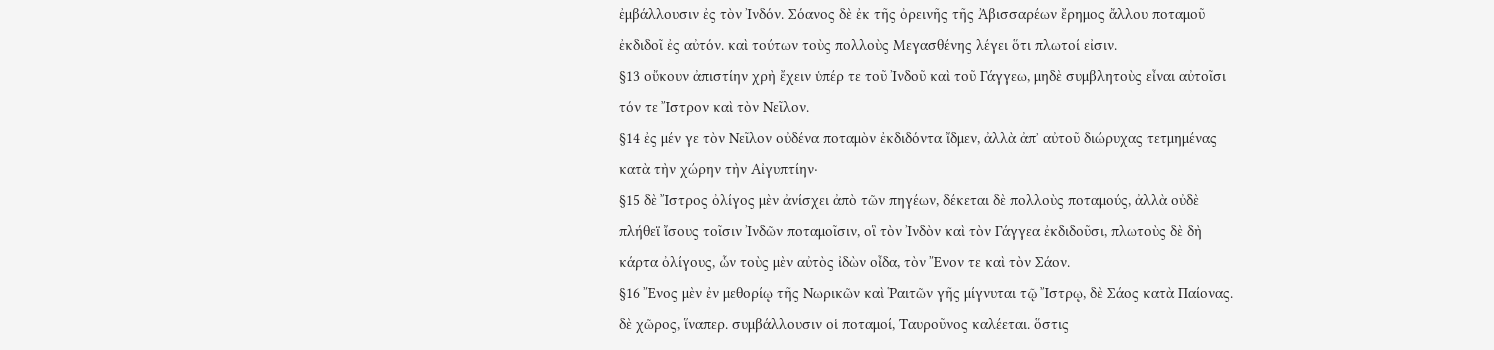ἐμβάλλουσιν ἐς τὸν Ἰνδόν. Σόανος δὲ ἐκ τῆς ὀρεινῆς τῆς Ἀβισσαρέων ἔρημος ἄλλου ποταμοῦ ἐκδιδοῖ ἐς αὐτόν. καὶ τούτων τοὺς πολλοὺς Μεγασθένης λέγει ὅτι πλωτοί εἰσιν.
§13 οὔκουν ἀπιστίην χρὴ ἔχειν ὑπέρ τε τοῦ Ἰνδοῦ καὶ τοῦ Γάγγεω, μηδὲ συμβλητοὺς εἶναι αὐτοῖσι τόν τε Ἴστρον καὶ τὸν Νεῖλον.
§14 ἐς μέν γε τὸν Νεῖλον οὐδένα ποταμὸν ἐκδιδόντα ἴδμεν, ἀλλὰ ἀπʼ αὐτοῦ διώρυχας τετμημένας κατὰ τὴν χώρην τὴν Αἰγυπτίην·
§15 δὲ Ἴστρος ὀλίγος μὲν ἀνίσχει ἀπὸ τῶν πηγέων, δέκεται δὲ πολλοὺς ποταμούς, ἀλλὰ οὐδὲ πλήθεϊ ἴσους τοῖσιν Ἰνδῶν ποταμοῖσιν, οἳ τὸν Ἰνδὸν καὶ τὸν Γάγγεα ἐκδιδοῦσι, πλωτοὺς δὲ δὴ κάρτα ὀλίγους, ὧν τοὺς μὲν αὐτὸς ἰδὼν οἶδα, τὸν Ἔνον τε καὶ τὸν Σάον.
§16 Ἔνος μὲν ἐν μεθορίῳ τῆς Νωρικῶν καὶ Ῥαιτῶν γῆς μίγνυται τῷ Ἴστρῳ, δὲ Σάος κατὰ Παίονας. δὲ χῶρος, ἵναπερ. συμβάλλουσιν οἱ ποταμοί, Ταυροῦνος καλέεται. ὅστις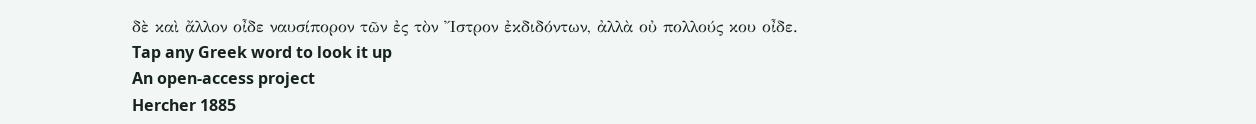δὲ καὶ ἄλλον οἶδε ναυσίπορον τῶν ἐς τὸν Ἴστρον ἐκδιδόντων, ἀλλὰ οὐ πολλούς κου οἶδε.
Tap any Greek word to look it up
An open-access project
Hercher 1885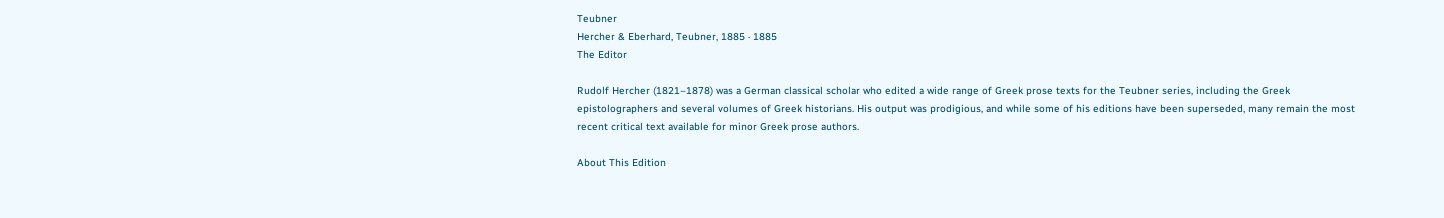Teubner
Hercher & Eberhard, Teubner, 1885 · 1885
The Editor

Rudolf Hercher (1821–1878) was a German classical scholar who edited a wide range of Greek prose texts for the Teubner series, including the Greek epistolographers and several volumes of Greek historians. His output was prodigious, and while some of his editions have been superseded, many remain the most recent critical text available for minor Greek prose authors.

About This Edition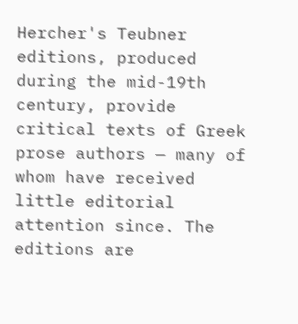Hercher's Teubner editions, produced during the mid-19th century, provide critical texts of Greek prose authors — many of whom have received little editorial attention since. The editions are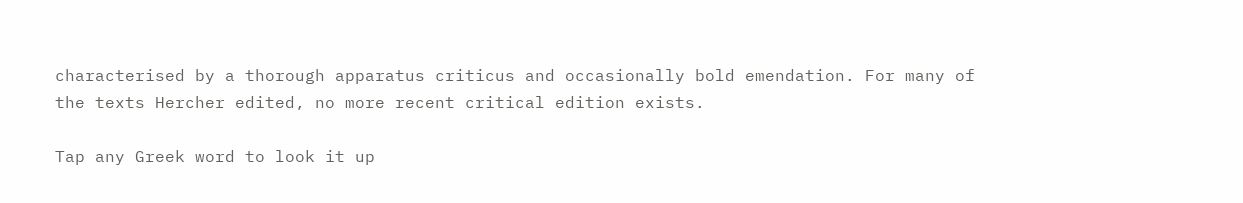characterised by a thorough apparatus criticus and occasionally bold emendation. For many of the texts Hercher edited, no more recent critical edition exists.

Tap any Greek word to look it up